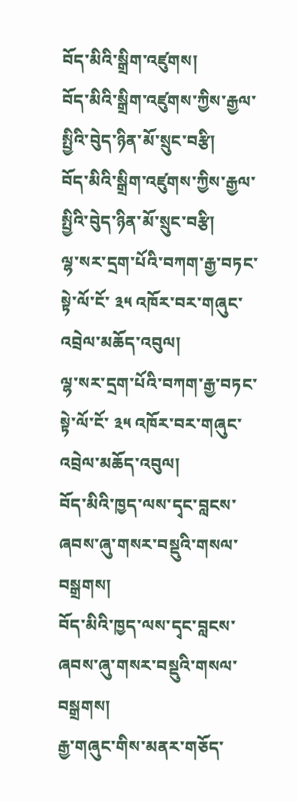བོད་མིའི་སྒྲིག་འཛུགས།
བོད་མིའི་སྒྲིག་འཛུགས་ཀྱིས་རྒྱལ་སྤྱིའི་བེུད་ཉིན་མོ་སྲུང་བརྩི།
བོད་མིའི་སྒྲིག་འཛུགས་ཀྱིས་རྒྱལ་སྤྱིའི་བེུད་ཉིན་མོ་སྲུང་བརྩི།
ལྷ་སར་དྲག་པོའི་བཀག་རྒྱ་བཏང་སྟེ་ལོ་ངོ་ ༣༥ འཁོར་བར་གཞུང་འབྲེལ་མཆོད་འབུལ།
ལྷ་སར་དྲག་པོའི་བཀག་རྒྱ་བཏང་སྟེ་ལོ་ངོ་ ༣༥ འཁོར་བར་གཞུང་འབྲེལ་མཆོད་འབུལ།
བོད་མིའི་ཁྱད་ལས་དྭང་བླངས་ཞབས་ཞུ་གསར་བསྡུའི་གསལ་བསྒྲགས།
བོད་མིའི་ཁྱད་ལས་དྭང་བླངས་ཞབས་ཞུ་གསར་བསྡུའི་གསལ་བསྒྲགས།
རྒྱ་གཞུང་གིས་མནར་གཅོད་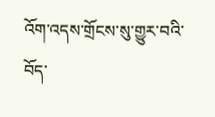འོག་འདས་གྲོངས་སུ་གྱུར་བའི་བོད་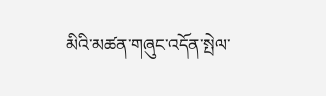མིའི་མཚན་གཞུང་འདོན་སྤེལ་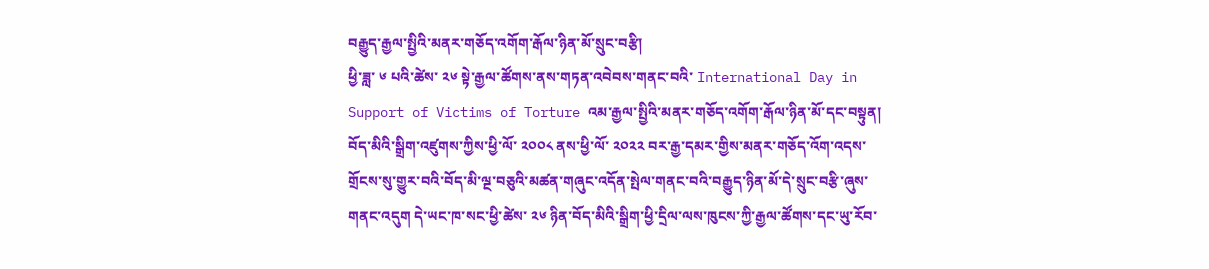བརྒྱུད་རྒྱལ་སྤྱིའི་མནར་གཅོད་འགོག་རྒོལ་ཉིན་མོ་སྲུང་བརྩི།
ཕྱི་ཟླ་ ༦ པའི་ཚེས་ ༢༦ སྟེ་རྒྱལ་ཚོགས་ནས་གཏན་འབེབས་གནང་བའི་ International Day in Support of Victims of Torture འམ་རྒྱལ་སྤྱིའི་མནར་གཅོད་འགོག་རྒོལ་ཉིན་མོ་དང་བསྟུན། བོད་མིའི་སྒྲིག་འཛུགས་ཀྱིས་ཕྱི་ལོ་ ༢༠༠༨ ནས་ཕྱི་ལོ་ ༢༠༢༢ བར་རྒྱ་དམར་གྱིས་མནར་གཅོད་འོག་འདས་གྲོངས་སུ་གྱུར་བའི་བོད་མི་ལྔ་བཅུའི་མཚན་གཞུང་འདོན་སྤེལ་གནང་བའི་བརྒྱུད་ཉིན་མོ་དེ་སྲུང་བརྩི་ཞུས་གནང་འདུག དེ་ཡང་ཁ་སང་ཕྱི་ཚེས་ ༢༦ ཉིན་བོད་མིའི་སྒྲིག་ཕྱི་དྲིལ་ལས་ཁུངས་ཀྱི་རྒྱལ་ཚོགས་དང་ཡུ་རོབ་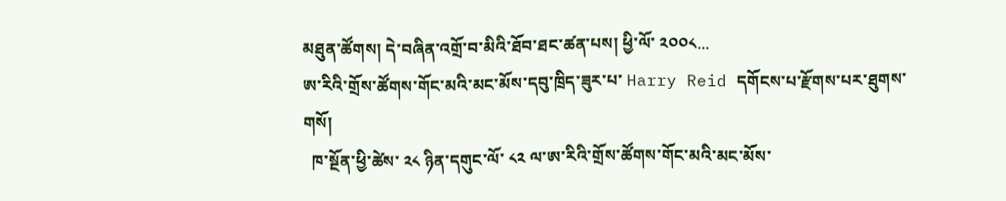མཐུན་ཚོགས། དེ་བཞིན་འགྲོ་བ་མིའི་ཐོབ་ཐང་ཚན་པས། ཕྱི་ལོ་ ༢༠༠༨...
ཨ་རིའི་གྲོས་ཚོགས་གོང་མའི་མང་མོས་དབུ་ཁྲིད་ཟུར་པ་ Harry Reid དགོངས་པ་རྫོགས་པར་ཐུགས་གསོ།
  ཁ་སྔོན་ཕྱི་ཚེས་ ༢༨ ཉིན་དགུང་ལོ་ ༨༢ ལ་ཨ་རིའི་གྲོས་ཚོགས་གོང་མའི་མང་མོས་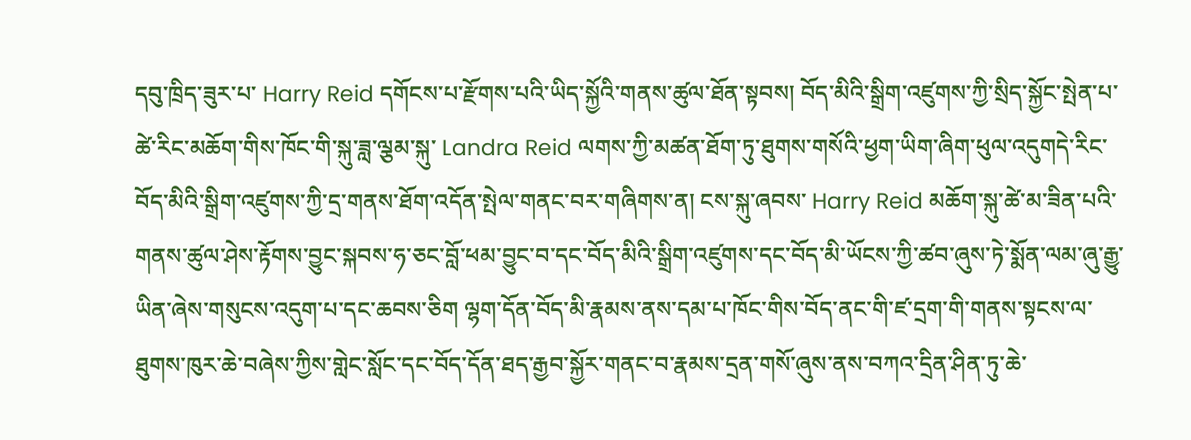དབུ་ཁྲིད་ཟུར་པ་ Harry Reid དགོངས་པ་རྫོགས་པའི་ཡིད་སྐྱོའི་གནས་ཚུལ་ཐོན་སྟབས། བོད་མིའི་སྒྲིག་འཛུགས་ཀྱི་སྲིད་སྐྱོང་སྤེན་པ་ཚེ་རིང་མཆོག་གིས་ཁོང་གི་སྐུ་ཟླ་ལྕམ་སྐུ་ Landra Reid ལགས་ཀྱི་མཚན་ཐོག་ཏུ་ཐུགས་གསོའི་ཕྱག་ཡིག་ཞིག་ཕུལ་འདུགདེ་རིང་བོད་མིའི་སྒྲིག་འཛུགས་ཀྱི་དྲ་གནས་ཐོག་འདོན་སྤེལ་གནང་བར་གཞིགས་ན། ངས་སྐུ་ཞབས་ Harry Reid མཆོག་སྐུ་ཚེ་མ་ཟིན་པའི་གནས་ཚུལ་ཤེས་རྟོགས་བྱུང་སྐབས་ཧ་ཅང་བློ་ཕམ་བྱུང་བ་དང་བོད་མིའི་སྒྲིག་འཛུགས་དང་བོད་མི་ཡོངས་ཀྱི་ཚབ་ཞུས་ཏེ་སྨོན་ལམ་ཞུ་རྒྱུ་ཡིན་ཞེས་གསུངས་འདུག་པ་དང་ཆབས་ཅིག ལྷག་དོན་བོད་མི་རྣམས་ནས་དམ་པ་ཁོང་གིས་བོད་ནང་གི་ཛ་དྲག་གི་གནས་སྟངས་ལ་ཐུགས་ཁུར་ཆེ་བཞེས་ཀྱིས་གླེང་སློང་དང་བོད་དོན་ཐད་རྒྱབ་སྐྱོར་གནང་བ་རྣམས་དྲན་གསོ་ཞུས་ནས་བཀའ་དྲིན་ཤིན་ཏུ་ཆེ་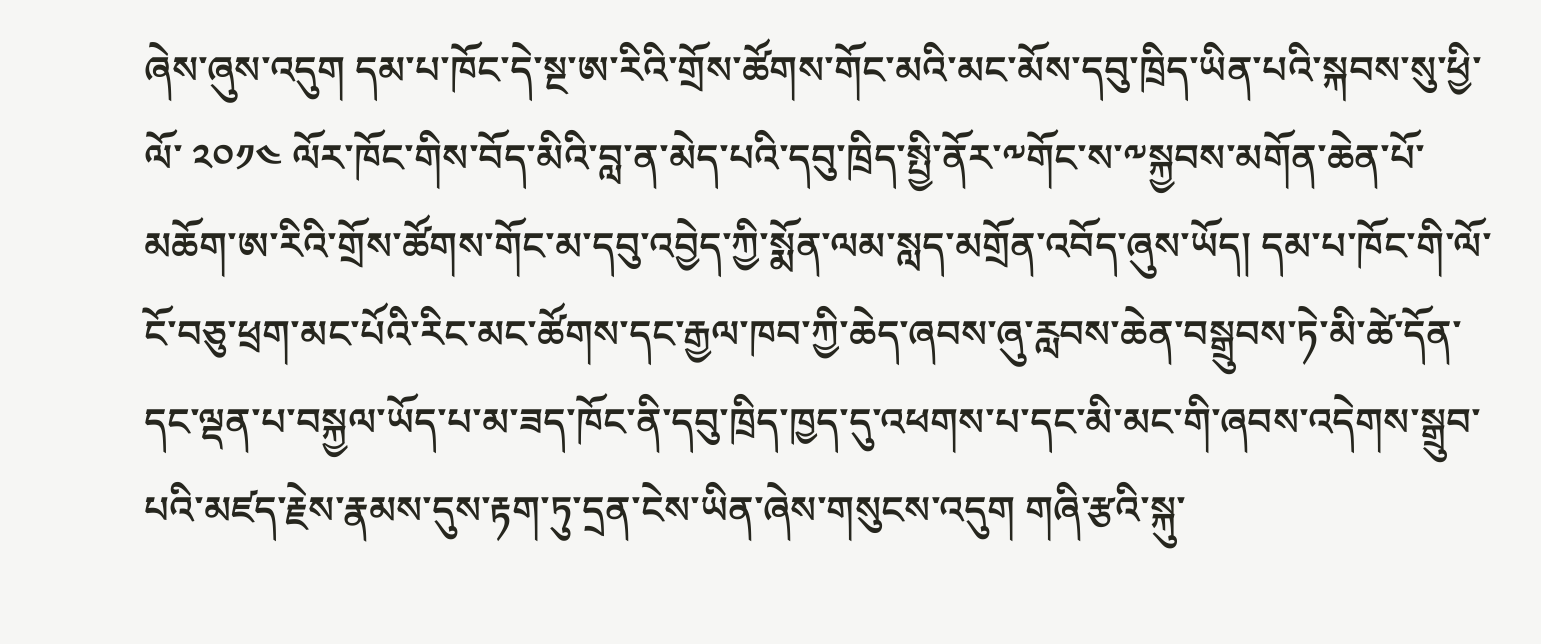ཞེས་ཞུས་འདུག དམ་པ་ཁོང་དེ་སྔ་ཨ་རིའི་གྲོས་ཚོགས་གོང་མའི་མང་མོས་དབུ་ཁྲིད་ཡིན་པའི་སྐབས་སུ་ཕྱི་ལོ་ ༢༠༡༤ ལོར་ཁོང་གིས་བོད་མིའི་བླ་ན་མེད་པའི་དབུ་ཁྲིད་སྤྱི་ནོར་༸གོང་ས་༸སྐྱབས་མགོན་ཆེན་པོ་མཆོག་ཨ་རིའི་གྲོས་ཚོགས་གོང་མ་དབུ་འབྱེད་ཀྱི་སྨོན་ལམ་སླད་མགྲོན་འབོད་ཞུས་ཡོད། དམ་པ་ཁོང་གི་ལོ་ངོ་བཅུ་ཕྲག་མང་པོའི་རིང་མང་ཚོགས་དང་རྒྱལ་ཁབ་ཀྱི་ཆེད་ཞབས་ཞུ་རླབས་ཆེན་བསྒྲུབས་ཏེ་མི་ཚེ་དོན་དང་ལྡན་པ་བསྐྱལ་ཡོད་པ་མ་ཟད་ཁོང་ནི་དབུ་ཁྲིད་ཁྱད་དུ་འཕགས་པ་དང་མི་མང་གི་ཞབས་འདེགས་སྒྲུབ་པའི་མཛད་རྗེས་རྣམས་དུས་རྟག་ཏུ་དྲན་ངེས་ཡིན་ཞེས་གསུངས་འདུག གཞི་རྩའི་སྐུ་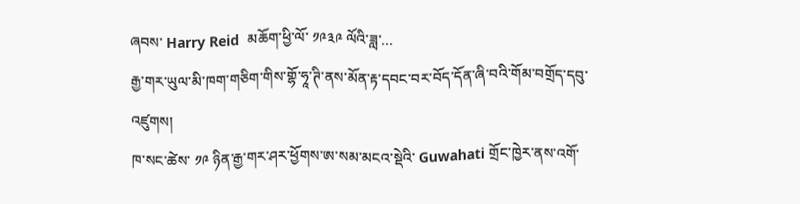ཞབས་ Harry Reid  མཆོག་ཕྱི་ལོ་ ༡༩༣༩ ལོའི་ཟླ་...
རྒྱ་གར་ཡུལ་མི་ཁག་གཅིག་གིས་གྷོ་ཧཱ་ཊི་ནས་མོན་རྟ་དབང་བར་བོད་དོན་ཞི་བའི་གོམ་བགྲོད་དབུ་འཛུགས།
ཁ་སང་ཚེས་ ༡༩ ཉིན་རྒྱ་གར་ཤར་ཕྱོགས་ཨ་སམ་མངའ་སྡེའི་ Guwahati གྲོང་ཁྱེར་ནས་འགོ་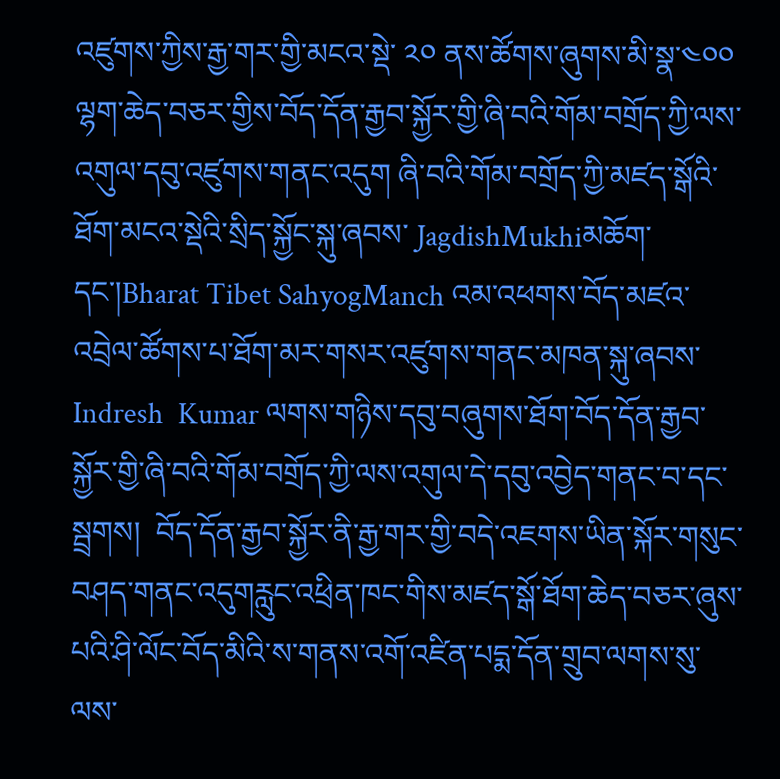འཛུགས་ཀྱིས་རྒྱ་གར་གྱི་མངའ་སྡེ་ ༢༠ ནས་ཚོགས་ཞུགས་མི་སྣ་༤༠༠ ལྷག་ཆེད་བཅར་གྱིས་བོད་དོན་རྒྱབ་སྐྱོར་གྱི་ཞི་བའི་གོམ་བགྲོད་ཀྱི་ལས་འགུལ་དབུ་འཛུགས་གནང་འདུག ཞི་བའི་གོམ་བགྲོད་ཀྱི་མཛད་སྒོའི་ཐོག་མངའ་སྡེའི་སྲིད་སྐྱོང་སྐུ་ཞབས་ JagdishMukhiམཆོག་དང་།Bharat Tibet SahyogManch འམ་འཕགས་བོད་མཛའ་འབྲེལ་ཚོགས་པ་ཐོག་མར་གསར་འཛུགས་གནང་མཁན་སྐུ་ཞབས་Indresh  Kumar ལགས་གཉིས་དབུ་བཞུགས་ཐོག་བོད་དོན་རྒྱབ་སྐྱོར་གྱི་ཞི་བའི་གོམ་བགྲོད་ཀྱི་ལས་འགུལ་དེ་དབུ་འབྱེད་གནང་བ་དང་སྦྲགས།  བོད་དོན་རྒྱབ་སྐྱོར་ནི་རྒྱ་གར་གྱི་བདེ་འཇགས་ཡིན་སྐོར་གསུང་བཤད་གནང་འདུགརླུང་འཕྲིན་ཁང་གིས་མཛད་སྒོ་ཐོག་ཆེད་བཅར་ཞུས་པའི་ཤི་ལོང་བོད་མིའི་ས་གནས་འགོ་འཛིན་པདྨ་དོན་གྲུབ་ལགས་སུ་ལས་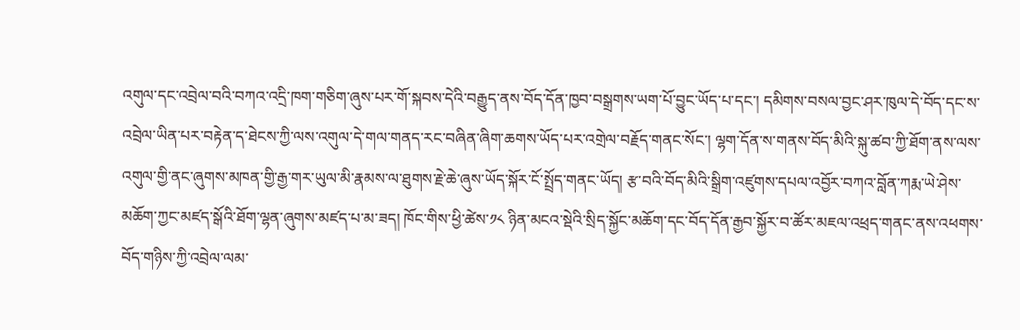འགུལ་དང་འབྲེལ་བའི་བཀའ་འདྲི་ཁག་གཅིག་ཞུས་པར་གོ་སྐབས་དེའི་བརྒྱུད་ནས་བོད་དོན་ཁྱབ་བསྒྲགས་ཡག་པོ་བྱུང་ཡོད་པ་དང་། དམིགས་བསལ་བྱང་ཤར་ཁུལ་དེ་བོད་དང་ས་འབྲེལ་ཡིན་པར་བརྟེན་ད་ཐེངས་ཀྱི་ལས་འགུལ་དེ་གལ་གནད་རང་བཞིན་ཞིག་ཆགས་ཡོད་པར་འགྲེལ་བརྗོད་གནང་སོང་། ལྷག་དོན་ས་གནས་བོད་མིའི་སྐུ་ཚབ་ཀྱི་ཐོག་ནས་ལས་འགུལ་གྱི་ནང་ཞུགས་མཁན་གྱི་རྒྱ་གར་ཡུལ་མི་རྣམས་ལ་ཐུགས་རྗེ་ཆེ་ཞུས་ཡོད་སྐོར་ངོ་སྤྲོད་གནང་ཡོད། རྩ་བའི་བོད་མིའི་སྒྲིག་འཛུགས་དཔལ་འབྱོར་བཀའ་བློན་ཀརྨ་ཡེ་ཤེས་མཆོག་ཀྱང་མཛད་སྒོའི་ཐོག་ལྷན་ཞུགས་མཛད་པ་མ་ཟད། ཁོང་གིས་ཕྱི་ཚེས་༡༨ ཉིན་མངའ་སྡེའི་སྲིད་སྐྱོང་མཆོག་དང་བོད་དོན་རྒྱབ་སྐྱོར་བ་ཚོར་མཇལ་འཕྲད་གནང་ནས་འཕགས་བོད་གཉིས་ཀྱི་འབྲེལ་ལམ་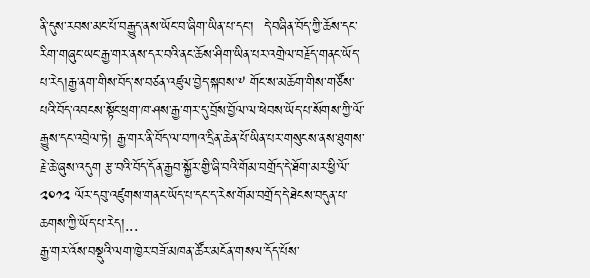ནི་དུས་རབས་མང་པོ་བརྒྱུད་ནས་ཡོང་བ་ཞིག་ཡིན་པ་དང་།  དེ་བཞིན་བོད་ཀྱི་ཆོས་དང་རིག་གཞུང་ཡང་རྒྱ་གར་ནས་དར་བའི་ནང་ཆོས་ཤིག་ཡིན་པར་འགྲེལ་བརྗོད་གནང་ཡོད་པ་རེད།རྒྱ་ནག་གིས་བོད་ས་བཙན་འཛུལ་བྱེད་སྐབས་༸ གོང་ས་མཆོག་གིས་གཙོས་པའི་བོད་འབངས་སྟོང་ཕྲག་ཁ་ཤས་རྒྱ་གར་དུ་བྲོས་བྱོལ་ལ་ཕེབས་ཡོད་པ་སོགས་ཀྱི་ལོ་རྒྱུས་དང་འབྲེལ་ཏེ། རྒྱ་གར་ནི་བོད་ལ་བཀའ་དྲིན་ཆེན་པོ་ཡིན་པར་གསུངས་ནས་ཐུགས་རྗེ་ཆེ་ཞུས་འདུག རྩ་བའི་བོད་དོན་རྒྱབ་སྐྱོར་གྱི་ཞི་བའི་གོམ་བགྲོད་དེ་ཐོག་མར་ཕྱི་ལོ་ ༢༠༡༢ ལོར་དབུ་འཛུགས་གནང་ཡོད་པ་དང་ད་རེས་གོམ་བགྲོད་དེ་ཐེངས་བདུན་པ་ཆགས་ཀྱི་ཡོད་པ་རེད།...
རྒྱ་གར་འོས་བསྡུའི་ལག་ཁྱེར་བཟོ་མཁན་ཚོར་མངོན་གསལ་དོད་པོས་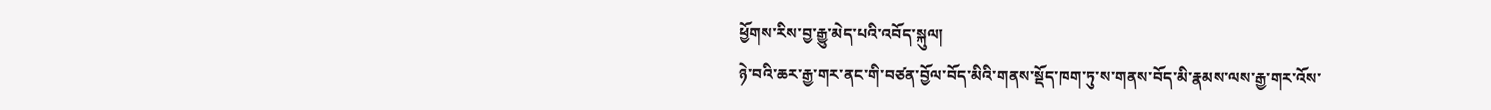ཕྱོགས་རིས་བྱ་རྒྱུ་མེད་པའི་འབོད་སྐུལ།
ཉེ་བའི་ཆར་རྒྱ་གར་ནང་གི་བཙན་བྱོལ་བོད་མིའི་གནས་སྡོད་ཁག་ཏུ་ས་གནས་བོད་མི་རྣམས་ལས་རྒྱ་གར་འོས་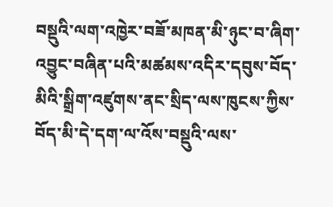བསྡུའི་ལག་འཁྱེར་བཟོ་མཁན་མི་ཉུང་བ་ཞིག་འབྱུང་བཞིན་པའི་མཚམས་འདིར་དབུས་བོད་མིའི་སྒྲིག་འཛུགས་ནང་སྲིད་ལས་ཁུངས་ཀྱིས་བོད་མི་དེ་དག་ལ་འོས་བསྡུའི་ལས་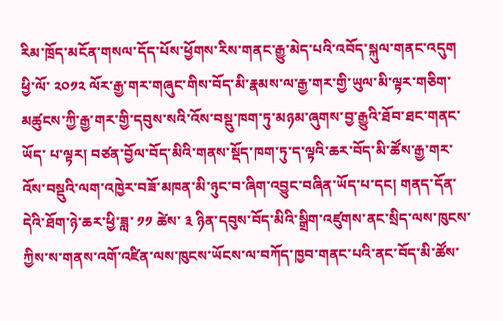རིམ་ཁྲོད་མངོན་གསལ་དོད་པོས་ཕྱོགས་རིས་གནང་རྒྱུ་མེད་པའི་འབོད་སྐུལ་གནང་འདུག ཕྱི་ལོ་ ༢༠༡༢ ལོར་རྒྱ་གར་གཞུང་གིས་བོད་མི་རྣམས་ལ་རྒྱ་གར་གྱི་ཡུལ་མི་ལྟར་གཅིག་མཚུངས་ཀྱི་རྒྱ་གར་གྱི་དབུས་སའི་འོས་བསྡུ་ཁག་ཏུ་མཉམ་ཞུགས་བྱ་རྒྱུའི་ཐོབ་ཐང་གནང་ཡོད་ པ་ལྟར། བཙན་བྱོལ་བོད་མིའི་གནས་སྡོད་ཁག་ཏུ་ད་ལྟའི་ཆར་བོད་མི་ཚོས་རྒྱ་གར་འོས་བསྡུའི་ལག་འཁྱེར་བཟོ་མཁན་མི་ཉུང་བ་ཞིག་འབྱུང་བཞིན་ཡོད་པ་དང། གནད་དོན་དེའི་ཐོག་ཉེ་ཆར་ཕྱི་ཟླ་ ༡༡ ཚེས་ ༣ ཉིན་དབུས་བོད་མིའི་སྒྲིག་འཛུགས་ནང་སྲིད་ལས་ཁུངས་ཀྱིས་ས་གནས་འགོ་འཛིན་ལས་ཁུངས་ཡོངས་ལ་བཀོད་ཁྱབ་གནང་པའི་ནང་བོད་མི་ཚོས་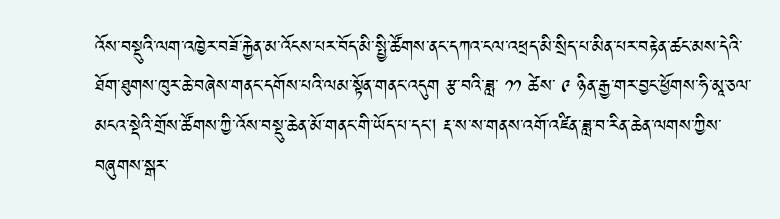འོས་བསྡུའི་ལག་འཁྱེར་བཟོ་རྐྱེན་མ་འོངས་པར་བོད་མི་སྤྱི་ཚོགས་ནང་དཀའ་ངལ་འཕྲད་མི་སྲིད་པ་མིན་པར་བརྟེན་ཚང་མས་དེའི་ཐོག་ཐུགས་ཁུར་ཆེ་བཞེས་གནང་དགོས་པའི་ལམ་སྟོན་གནང་འདུག རྩ་བའི་ཟླ་ ༡༡ ཚེས་ ༩ ཉིན་རྒྱ་གར་བྱང་ཕྱོགས་ཧི་མཱ་ཅལ་མངའ་སྡེའི་གྲོས་ཚོགས་ཀྱི་འོས་བསྡུ་ཆེན་མོ་གནང་གི་ཡོད་པ་དང། རྡ་ས་ས་གནས་འགོ་འཛིན་ཟླ་བ་རིན་ཆེན་ལགས་ཀྱིས་བཞུགས་སྒར་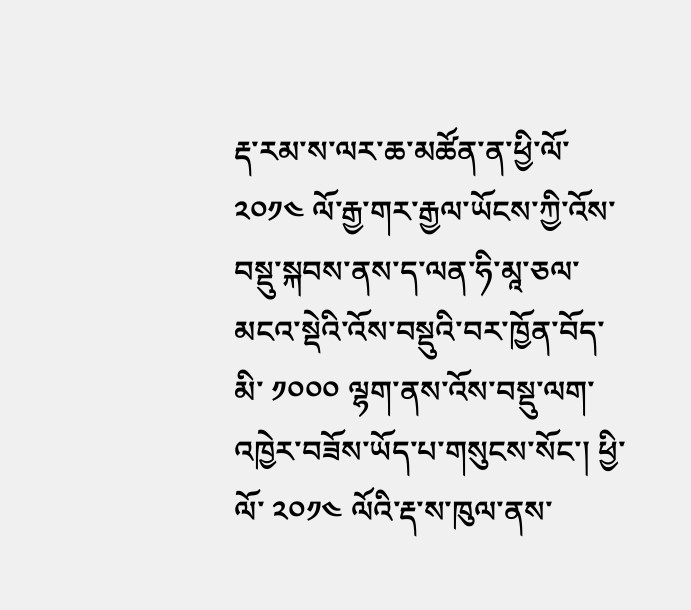རྡ་རམ་ས་ལར་ཆ་མཚོན་ན་ཕྱི་ལོ་ ༢༠༡༤ ལོ་རྒྱ་གར་རྒྱལ་ཡོངས་ཀྱི་འོས་བསྡུ་སྐབས་ནས་ད་ལན་ཧི་མཱ་ཅལ་མངའ་སྡེའི་འོས་བསྡུའི་བར་ཁྱོན་བོད་མི་ ༡༠༠༠ ལྷག་ནས་འོས་བསྡུ་ལག་འཁྱེར་བཟོས་ཡོད་པ་གསུངས་སོང་། ཕྱི་ལོ་ ༢༠༡༤ ལོའི་རྡ་ས་ཁུལ་ནས་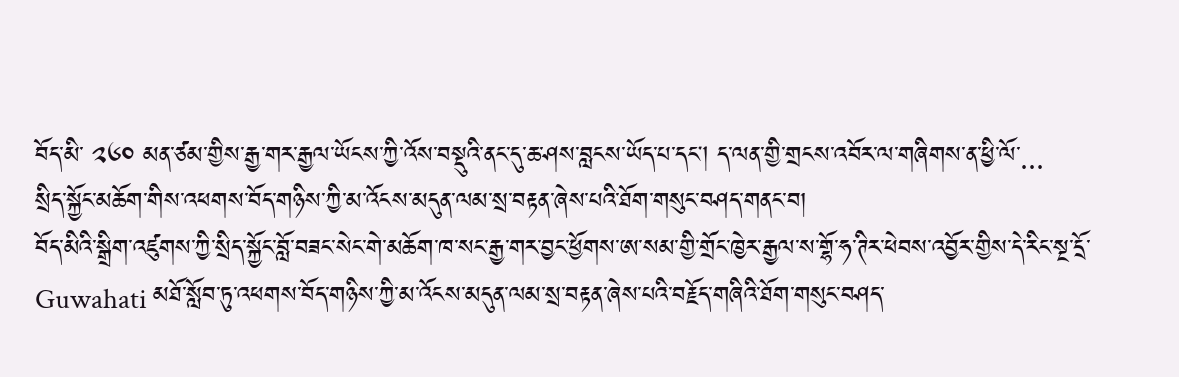བོད་མི་ ༢༦༠ མན་ཙམ་གྱིས་རྒྱ་གར་རྒྱལ་ཡོངས་ཀྱི་འོས་བསྡུའི་ནང་དུ་ཆ་ཤས་བླངས་ཡོད་པ་དང། ད་ལན་གྱི་གྲངས་འབོར་ལ་གཞིགས་ན་ཕྱི་ལོ་...
སྲིད་སྐྱོང་མཆོག་གིས་འཕགས་བོད་གཉིས་ཀྱི་མ་འོངས་མདུན་ལམ་སྲ་བརྟན་ཞེས་པའི་ཐོག་གསུང་བཤད་གནང་བ།
བོད་མིའི་སྒྲིག་འཛུགས་ཀྱི་སྲིད་སྐྱོང་བློ་བཟང་སེང་གེ་མཆོག་ཁ་སང་རྒྱ་གར་བྱང་ཕྱོགས་ཨ་སམ་གྱི་གྲོང་ཁྱེར་རྒྱལ་ས་གྷོ་ཧ་ཊིར་ཕེབས་འབྱོར་གྱིས་དེ་རིང་སྔ་དྲོ་ Guwahati མཐོ་སློབ་ཏུ་འཕགས་བོད་གཉིས་ཀྱི་མ་འོངས་མདུན་ལམ་སྲ་བརྟན་ཞེས་པའི་བརྗོད་གཞིའི་ཐོག་གསུང་བཤད་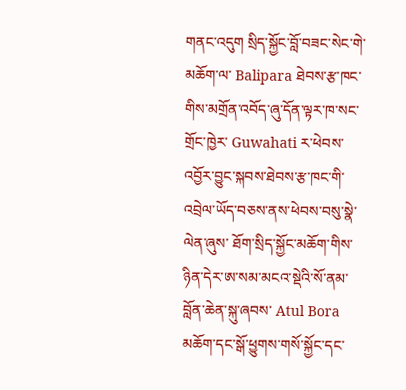གནང་འདུག སྲིད་སྐྱོང་བློ་བཟང་སེང་གེ་མཆོག་ལ་ Balipara ཐེབས་རྩ་ཁང་གིས་མགྲོན་འབོད་ཞུ་དོན་ལྟར་ཁ་སང་གྲོང་ཁྱེར་ Guwahati ར་ཕེབས་འབྱོར་བྱུང་སྐབས་ཐེབས་རྩ་ཁང་གི་འབྲེལ་ཡོད་བཅས་ནས་ཕེབས་བསུ་སྣེ་ལེན་ཞུས་ ཐོག་སྲིད་སྐྱོང་མཆོག་གིས་ཉིན་དེར་ཨ་སམ་མངའ་སྡེའི་སོ་ནམ་བློན་ཆེན་སྐུ་ཞབས་ Atul Bora མཆོག་དང་སྒོ་ཕྱུགས་གསོ་སྐྱོང་དང་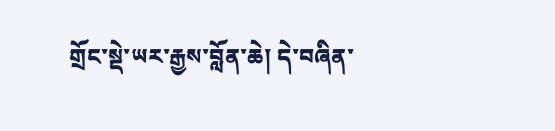གྲོང་སྡེ་ཡར་རྒྱས་བློན་ཆེ། དེ་བཞིན་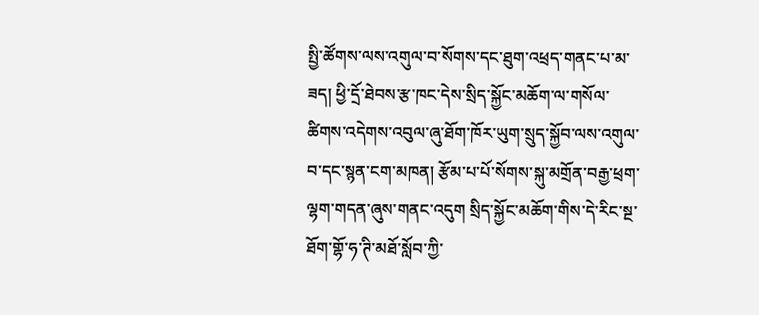སྤྱི་ཚོགས་ལས་འགུལ་བ་སོགས་དང་ཐུག་འཕྲད་གནང་པ་མ་ཟད། ཕྱི་དྲོ་ཐེབས་རྩ་ཁང་དེས་སྲིད་སྐྱོང་མཆོག་ལ་གསོལ་ཚིགས་འདེགས་འབུལ་ཞུ་ཐོག་ཁོར་ཡུག་སྲུད་སྐྱོབ་ལས་འགུལ་བ་དང་སྙན་ངག་མཁན། རྩོམ་པ་པོ་སོགས་སྐུ་མགྲོན་བརྒྱ་ཕྲག་ལྷག་གདན་ཞུས་གནང་འདུག སྲིད་སྐྱོང་མཆོག་གིས་དེ་རིང་སྔ་ཐོག་གྷོ་ཧ་ཊི་མཐོ་སློབ་ཀྱི་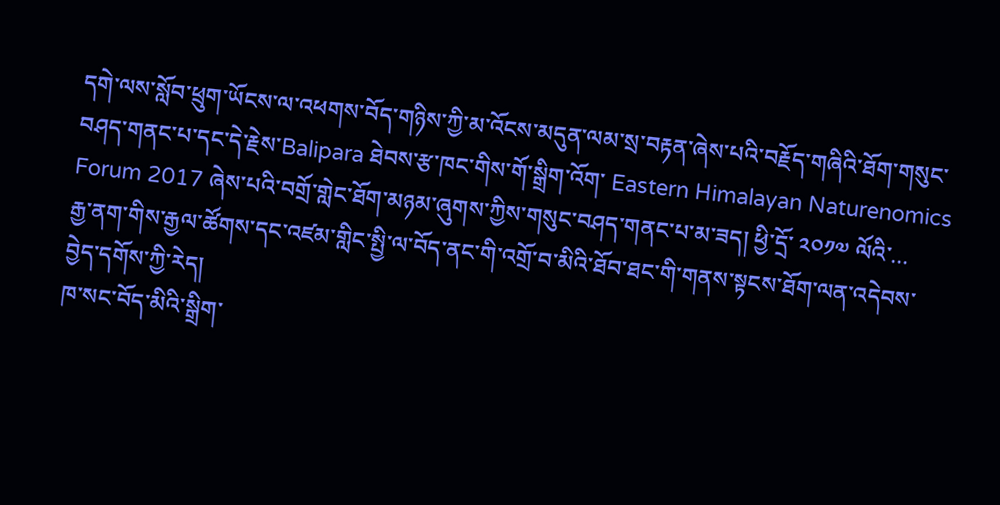དགེ་ལས་སློབ་ཕྲུག་ཡོངས་ལ་འཕགས་བོད་གཉིས་ཀྱི་མ་འོངས་མདུན་ལམ་སྲ་བརྟན་ཞེས་པའི་བརྗོད་གཞིའི་ཐོག་གསུང་བཤད་གནང་པ་དང་དེ་རྗེས་Balipara ཐེབས་རྩ་ཁང་གིས་གོ་སྒྲིག་འོག་ Eastern Himalayan Naturenomics Forum 2017 ཞེས་པའི་བགྲོ་གླེང་ཐོག་མཉམ་ཞུགས་ཀྱིས་གསུང་བཤད་གནང་པ་མ་ཟད། ཕྱི་དྲོ་ ༢༠༡༧ ལོའི་...
རྒྱ་ནག་གིས་རྒྱལ་ཚོགས་དང་འཛམ་གླིང་སྤྱི་ལ་བོད་ནང་གི་འགྲོ་བ་མིའི་ཐོབ་ཐང་གི་གནས་སྟངས་ཐོག་ལན་འདེབས་བྱེད་དགོས་ཀྱི་རེད།
ཁ་སང་བོད་མིའི་སྒྲིག་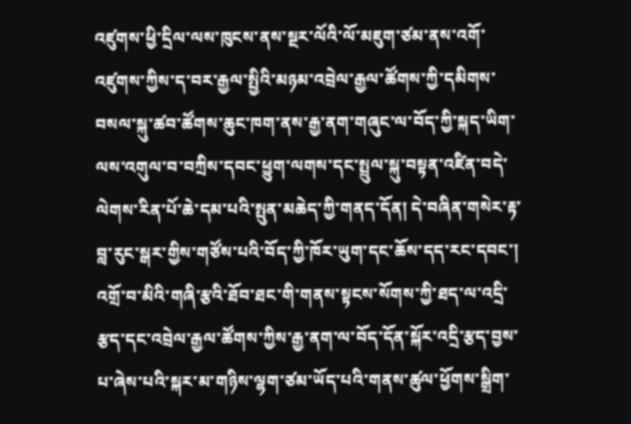འཛུགས་ཕྱི་དྲིལ་ལས་ཁུངས་ནས་སྔར་ལོའི་ལོ་མཇུག་ཙམ་ནས་འགོ་འཛུགས་ཀྱིས་ད་བར་རྒྱལ་སྤྱིའི་མཉམ་འབྲེལ་རྒྱལ་ཚོགས་ཀྱི་དམིགས་བསལ་སྐུ་ཚབ་ཚོགས་ཆུང་ཁག་ནས་རྒྱ་ནག་གཞུང་ལ་བོད་ཀྱི་སྐད་ཡིག་ལས་འགུལ་བ་བཀྲིས་དབང་ཕྱུག་ལགས་དང་སྤྲུལ་སྐུ་བསྟན་འཛིན་བདེ་ལེགས་རིན་པོ་ཆེ་དམ་པའི་སྤུན་མཆེད་ཀྱི་གནད་དོན། དེ་བཞིན་གསེར་རྟ་བླ་རུང་སྒར་གྱིས་གཙོས་པའི་བོད་ཀྱི་ཁོར་ཡུག་དང་ཆོས་དད་རང་དབང་། འགྲོ་བ་མིའི་གཞི་རྩའི་ཐོབ་ཐང་གི་གནས་སྟངས་སོགས་ཀྱི་ཐད་ལ་འདྲི་རྩད་དང་འབྲེལ་རྒྱལ་ཚོགས་ཀྱིས་རྒྱ་ནག་ལ་བོད་དོན་སྐོར་འདྲི་རྩད་བྱས་པ་ཞེས་པའི་སྐར་མ་གཉིས་ལྷག་ཙམ་ཡོད་པའི་གནས་ཚུལ་ཕྱོགས་སྒྲིག་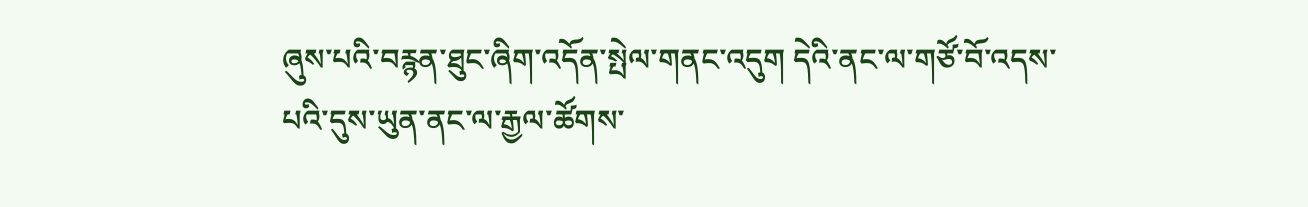ཞུས་པའི་བརྙན་ཐུང་ཞིག་འདོན་སྤེལ་གནང་འདུག དེའི་ནང་ལ་གཙོ་བོ་འདས་པའི་དུས་ཡུན་ནང་ལ་རྒྱལ་ཚོགས་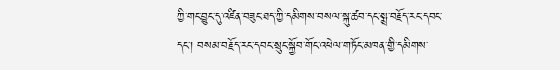ཀྱི་གང་བྱུང་དུ་འཛིན་བཟུང་ཐད་ཀྱི་དམིགས་བསལ་སྐུ་ཚབ་དང་སྨྲ་བརྗོད་རང་དབང་དང་། བསམ་བརྗོད་རང་དབང་སྲུང་སྐྱོབ་གོང་འཕེལ་གཏོང་མཁན་གྱི་དམིགས་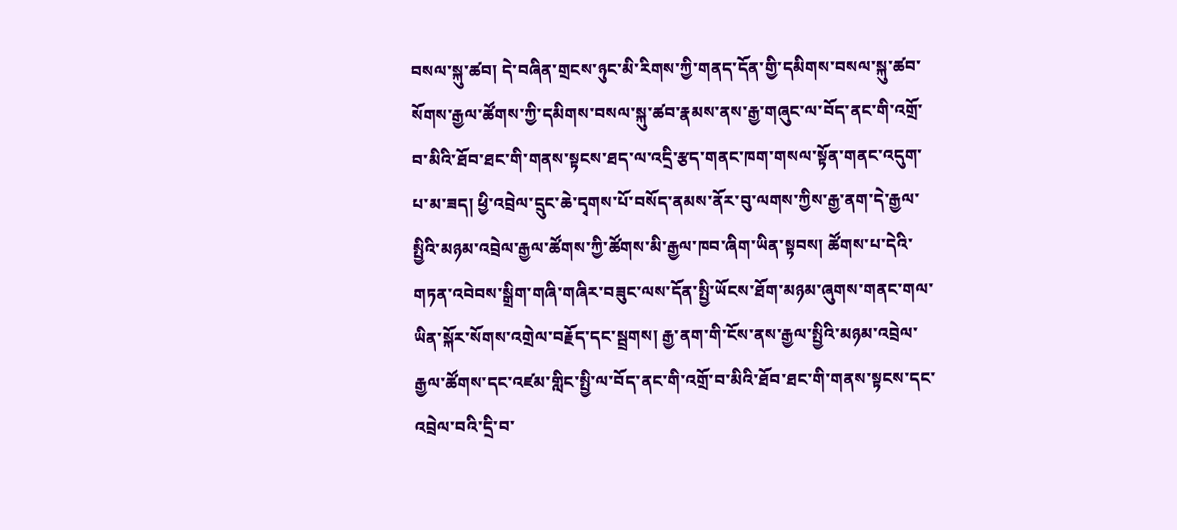བསལ་སྐུ་ཚབ། དེ་བཞིན་གྲངས་ཉུང་མི་རིགས་ཀྱི་གནད་དོན་གྱི་དམིགས་བསལ་སྐུ་ཚབ་སོགས་རྒྱལ་ཚོགས་ཀྱི་དམིགས་བསལ་སྐུ་ཚབ་རྣམས་ནས་རྒྱ་གཞུང་ལ་བོད་ནང་གི་འགྲོ་བ་མིའི་ཐོབ་ཐང་གི་གནས་སྟངས་ཐད་ལ་འདྲི་རྩད་གནང་ཁག་གསལ་སྟོན་གནང་འདུག་པ་མ་ཟད། ཕྱི་འབྲེལ་དྲུང་ཆེ་དྭགས་པོ་བསོད་ནམས་ནོར་བུ་ལགས་ཀྱིས་རྒྱ་ནག་དེ་རྒྱལ་སྤྱིའི་མཉམ་འབྲེལ་རྒྱལ་ཚོགས་ཀྱི་ཚོགས་མི་རྒྱལ་ཁབ་ཞིག་ཡིན་སྟབས། ཚོགས་པ་དེའི་གཏན་འབེབས་སྒྲིག་གཞི་གཞིར་བཟུང་ལས་དོན་སྤྱི་ཡོངས་ཐོག་མཉམ་ཞུགས་གནང་གལ་ཡིན་སྐོར་སོགས་འགྲེལ་བརྗོད་དང་སྦྲགས། རྒྱ་ནག་གི་ངོས་ནས་རྒྱལ་སྤྱིའི་མཉམ་འབྲེལ་རྒྱལ་ཚོགས་དང་འཛམ་གླིང་སྤྱི་ལ་བོད་ནང་གི་འགྲོ་བ་མིའི་ཐོབ་ཐང་གི་གནས་སྟངས་དང་འབྲེལ་བའི་དྲི་བ་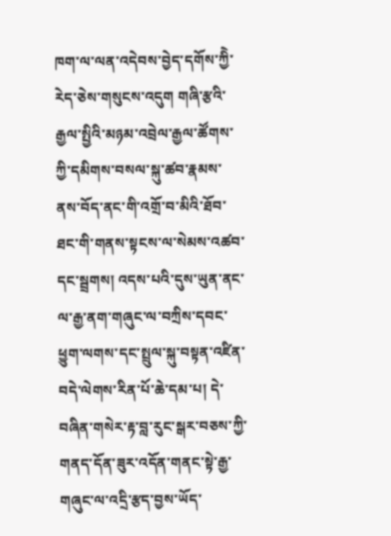ཁག་ལ་ལན་འདེབས་བྱེད་དགོས་ཀྱིེ་རེད་ཅེས་གསུངས་འདུག གཞི་རྩའི་རྒྱལ་སྤྱིའི་མཉམ་འབྲེལ་རྒྱལ་ཚོགས་ཀྱི་དམིགས་བསལ་སྐུ་ཚབ་རྣམས་ནས་བོད་ནང་གི་འགྲོ་བ་མིའི་ཐོབ་ཐང་གི་གནས་སྟངས་ལ་སེམས་འཚབ་དང་སྦྲགས། འདས་པའི་དུས་ཡུན་ནང་ལ་རྒྱ་ནག་གཞུང་ལ་བཀྲིས་དབང་ཕྱུག་ལགས་དང་སྤྲུལ་སྐུ་བསྟན་འཛིན་བདེ་ལེགས་རིན་པོ་ཆེ་དམ་པ། དེ་བཞིན་གསེར་རྟ་བླ་རུང་སྒར་བཅས་ཀྱི་གནད་དོན་ཟུར་འདོན་གནང་སྟེ་རྒྱ་གཞུང་ལ་འདྲི་རྩད་བྱས་ཡོད་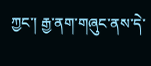ཀྱང་། རྒྱ་ནག་གཞུང་ནས་དེ་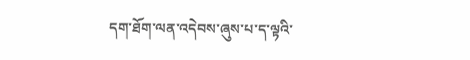དག་ཐོག་ལན་འདེབས་ཞུས་པ་ད་ལྟའི་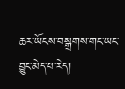ཆར་ཡོངས་བསྒྲགས་གང་ཡང་བྱུང་མེད་པ་རེད།